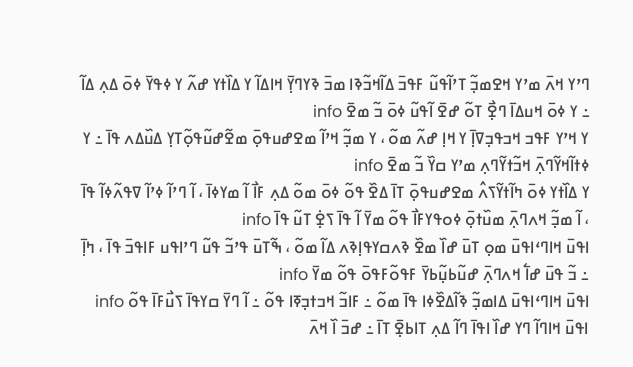ߣߴߌ ߞߍ߫ ߘߴߌ ߞߐߘߏ߲߬ ߠߴߊ߬ߟߎ߬ ߓߟߏ߫ ߡߊ߬ߞߏ߬ߢߊ ߘߏ߫ ߢߌߣߌ߲߫ ߞߊߡߊ߬ ߌ ߡߊ߰ߙߌ ߝߍ߬ ߌ ߦߟߌ߫ ߦߋ߫ ߡߍ߲ ߡߊ߬ ߸ ߌ ߦߋ߫ ߞߎߡߊ߫ ߣߐ߲߯ ߠߋ߬ ߝߐ߫ ߊ߬ߟߎ߬ ߦߋ߫ ߏ߬ ߘߐ߫ info
ߌ ߞߴߌ ߓߟߏ ߞߏߟߏ߲ߜߊ߲߫ ߌ ߞߊ߲ ߝߍ߬ ߘߋ߬ ، ߌ ߘߏ߲߬ ߞߴߊ߬ ߘߐߝߎߟߋ߲߫ ߘߐ߬ߝߎ߬ߟߋ߲߬ߠߌ߲ ߡߎ߰ߡߍ ߟߊ߫ ߸ ߌ ߦߙߊ߬ߞߌ߬ߣߍ߲߫ ߞߏ߬ߙߌ߬ߣߍ߲ ߘߴߌ ߛߌ߰ ߏ߬ ߘߐ߫ info
ߌ ߡߊ߰ߙߌ ߦߋ߫ ߤߊ߬ߙߌ߬ߖߍ߮ ߘߐߝߎߟߋ߲߫ ߠߊ߫ ߡߐ߰ ߟߋ߬ ߦߋ߫ ߘߋ߬ ߡߍ߲ ߓߊ߯ ߊ߬ ߘߌߦߊ߫ ، ߊ߬ ߣߴߊ߬ ߦߴߊ߬ ߜߟߍ߬ߦߊ߬ ߟߊ߫ ، ߊ߬ ߘߏ߲߬ ߞߍߣߍ߲߫ ߘߎ߰ߙߋ߲߫ ߦߋߟߌߓߊ߯ ߟߋ߬ ߘߌ߫ ߊ߬ ߟߊ߫ ߖߐ߲߭ ߠߎ߬ ߟߊ߫ info
ߊߟߎ߫ ߞߊߣߵߊߟߎ߫ ߘߋ߲ ߠߎ߫ ߝߊ߰ ߘߐ߰ ߢߍߛߌߟߊ߲ߢߍ ߡߊ߬ ߘߋ߬ ، ߒ߬ߠߎ߫ ߟߴߏ߬ ߟߎ߬ ߣߴߊߟߎ ߓߊߟߏ߫ ߟߊ߫ ، ߤߊ߲߫ ߸ ߏ߬ ߟߎ߫ ߝߊ߱ ߞߍߣߍ߲߫ ߝߎ߬ߕߎ߲߬ߕߌ߫ ߓߟߋ߬ߓߟߋ߫ ߟߋ߬ ߘߌ߫ info
ߊߟߎ߫ ߞߊߣߵߊߟߎ߫ ߡߊߘߏ߲߬ ߢߊ߬ߡߐ߰ߦߊ ߟߊ߫ ߘߋ߬ ߸ ߓߊߏ߬ ߞߏߙߏ߲ߧߊ ߟߋ߬ ߸ ߊ߬ ߣߌ߫ ߛߌߟߊ߫ ߖߎ߯ߓߊ߫ ߟߋ߬ info
ߊߟߎ߫ ߞߊߣߊ߬ ߣߌ ߝߊ߰ ߊߟߊ߫ ߣߊ߬ ߡߍ߲ ߠߊߕߐ߲߫ ߠߊ߫ ߸ ߝߏ߫ ߊ߰ ߞߍ߫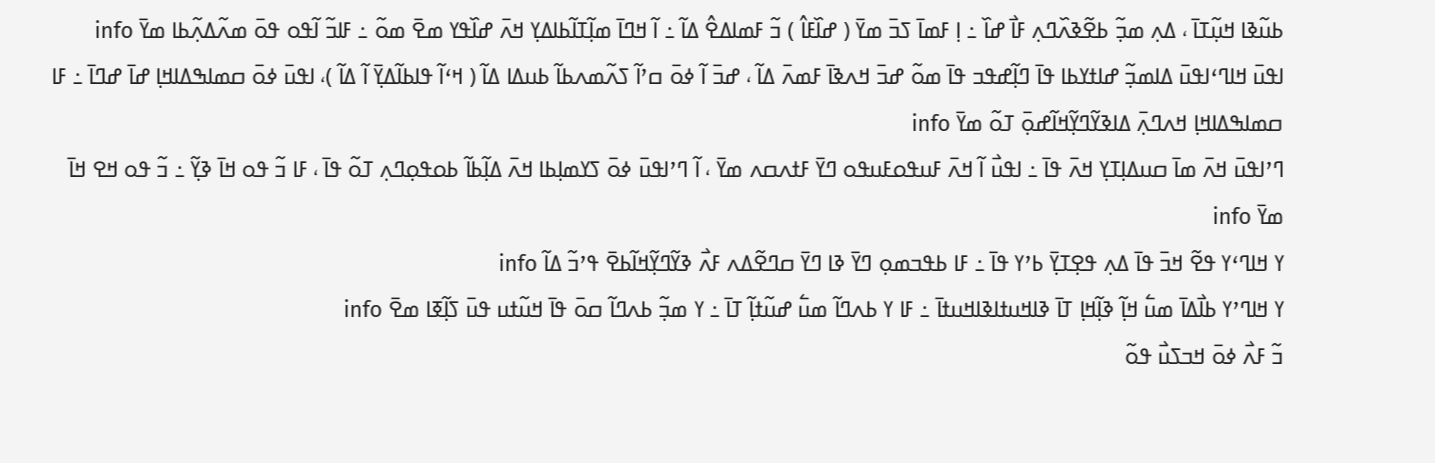ߕߎ߬ߢߊ ߞߎ߲߬ߠߊ߫ ، ߡߍ߲ ߘߏ߲߬ ߕߐ߬ߢߍ߰ߣߍ߲ ߓߊ߯ ߝߊ߰ ߸ ߊ߲ ߓߘߊ߫ ߖߏ߫ ߘߌ߫ ( ߝߊ߰ߓߊ߮ ) ߏ߬ ߓߘߊߡߐ߮ ߡߊ߬ ߸ ߊ߬ ߞߣߊ߫ ߘߊ߲߬ߠߊ߬ߕߊߡߌ߲ ߞߍ߫ ߝߊ߰ߟߌ ߘߐ߫ ߘߋ߬ ߸ ߓߊߏ߬ ߊ߬ߟߋ ߟߋ߫ ߘߍ߬ߡߍ߲߬ߕߊ ߘߌ߫ info
ߊߟߎ߫ ߞߊߣߵߊߟߎ߫ ߡߊߘߏ߲߬ ߝߊߙߌߕߊ ߟߊ߫ ߣߊ߲߬ߝߟߏ ߟߊ߫ ߘߋ߬ ߝߏ߫ ߞߍߢߊ߫ ߓߘߍ߫ ߡߊ߬ ، ߝߏ߫ ߊ߬ ߦߋ߫ ߛߴߊ߬ ߖߍ߬ߘߍߕߊ߬ ߕߎߡߊ ߡߊ߬ ( ߞߵߊ߬ ߟߊߕߊ߬ߡߌ߲߫ ߊ߬ ߡߊ߬ )، ߊߟߎ߫ ߦߋ߫ ߛߘߊߒߡߊߞߊ߲ ߝߊ߫ ߝߣߊ߫ ߸ ߓߊ ߛߘߊߒߡߊߞߊ߲ ߞߍߣߍ߲߫ ߡߊߢߌ߬ߣߌ߲߬ߞߊ߬ߝߋ߲߫ ߠߋ߬ ߘߌ߫ info
ߣߴߊߟߎ߫ ߞߍ߫ ߘߊ߫ ߛߎߡߊ߲ߠߌ߲ ߞߍ߫ ߟߊ߫ ߸ ߊߟߎ߯ ߊ߬ ߞߍ߫ ߓߎߟߋߓߎߟߋ ߣߌ߫ ߓߙߍߛߍ ߘߌ߫ ، ߊ߬ ߣߴߊߟߎ߫ ߦߋ߫ ߖߌߘߊ߲ߕߊ ߞߍ߫ ߡߊ߲߬ߕߊ߬ ߕߋߟߋ߲ߣߍ߲ ߠߋ߬ ߟߊ߫ ، ߓߊ ߏ߬ ߟߋ ߞߊ߫ ߢߌ߲߬ ߸ ߏ߬ ߟߋ ߞߐ ߞߊ߫ ߘߌ߫ info
ߌ ߞߊߣߵߌ ߟߐ߬ ߞߏ߫ ߟߊ߫ ߡߍ߲ ߟߐ߲ߠߌ߲߫ ߕߴߌ ߟߊ߫ ߸ ߓߊ ߕߟߏߘߋ߲ ߣߌ߫ ߢߊ ߣߌ߫ ߛߣߐ߬ߡߍ ߓߍ߯ ߢߌ߬ߣߌ߲߬ߞߊ߬ߕߐ߫ ߟߴߏ߬ ߡߊ߬ info
ߌ ߞߊߣߴߌ ߕߊ߯ߡߊ߫ ߘߎ߱ ߞߊ߲߬ ߢߊ߲߬ߞߊ߲ ߠߊ߫ ߢߊߞߎߙߊߢߊߞߎߙߊ߫ ߸ ߓߊ ߌ ߕߍߣߊ߬ ߘߎ߱ ߝߎ߬ߙߊ߲߬ ߠߊ߫ ߸ ߌ ߘߏ߲߬ ߕߍߣߊ߬ ߛߋ߫ ߟߊ߫ ߞߎ߬ߙߎ ߟߎ߫ ߖߊ߲߬ߧߊ ߘߐ߫ info
ߏ߬ ߓߍ߯ ߦߋ߫ ߞߏߖߎ߯ ߟߋ߬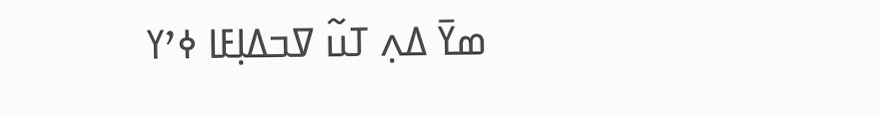ߘߌ߫ ߡߍ߲ ߠߎ߬ ߜߏߡߊ߲ߓߊ ߦߴߌ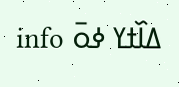ߡߊ߰ߙߌ ߦߋ߫ info